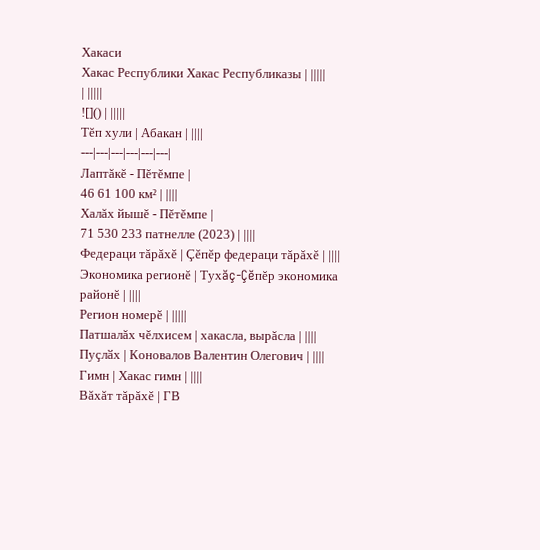Хакаси
Хакас Республики Хакас Республиказы | |||||
| |||||
![]() | |||||
Тĕп хули | Абакан | ||||
---|---|---|---|---|---|
Лаптăкĕ - Пĕтĕмпе |
46 61 100 км² | ||||
Халăх йышĕ - Пĕтĕмпе |
71 530 233 патнелле (2023) | ||||
Федераци тăрăхĕ | Çĕпĕр федераци тăрăхĕ | ||||
Экономика регионĕ | Тухăç-Çĕпĕр экономика районĕ | ||||
Регион номерĕ | |||||
Патшалăх чĕлхисем | хакасла, вырăсла | ||||
Пуҫлӑх | Коновалов Валентин Олегович | ||||
Гимн | Хакас гимн | ||||
Вăхăт тăрăхĕ | ГВ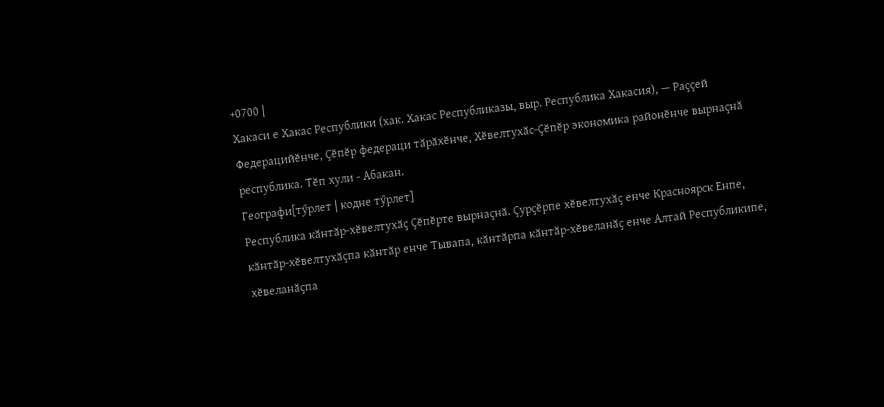+0700 |
Хакаси е Хакас Республики (хак. Хакас Республиказы, выр. Республика Хакасия), — Раҫҫей Федерацийӗнче, Ҫӗпӗр федераци тӑрӑхӗнче, Хӗвелтухӑс-Ҫӗпӗр экономика районӗнче вырнаҫнӑ республика. Тӗп хули - Абакан.
Географи[тӳрлет | кодне тӳрлет]
Республика кӑнтӑр-хӗвелтухӑҫ Ҫӗпӗрте вырнаҫнӑ. Ҫурҫӗрпе хӗвелтухӑҫ енче Красноярск Енпе, кӑнтӑр-хӗвелтухӑҫпа кӑнтӑр енче Тывапа, кӑнтӑрпа кӑнтӑр-хӗвеланӑҫ енче Алтай Республикипе, хӗвеланӑҫпа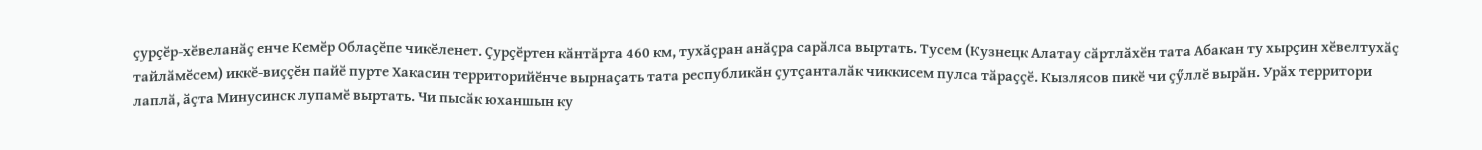ҫурҫӗр-хӗвеланӑҫ енче Кемӗр Облаҫӗпе чикӗленет. Ҫурҫӗртен кӑнтӑрта 460 км, тухӑҫран анӑҫра сарӑлса выртать. Тусем (Кузнецк Алатау сӑртлӑхӗн тата Абакан ту хырҫин хӗвелтухӑҫ тайлӑмӗсем) иккӗ-виҫҫӗн пайӗ пурте Хакасин территорийӗнче вырнаҫать тата республикӑн ҫутҫанталӑк чиккисем пулса тӑраҫҫӗ. Кызлясов пикӗ чи ҫӳллӗ вырӑн. Урӑх территори лаплӑ, ӑҫта Минусинск лупамӗ выртать. Чи пысӑк юханшын ку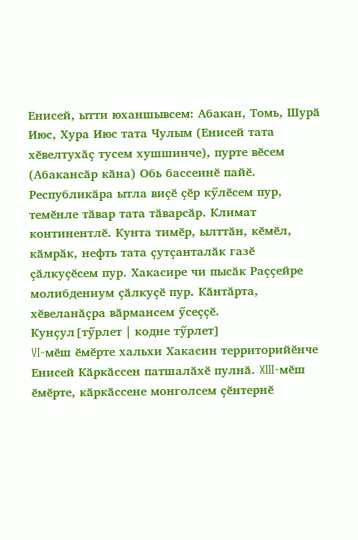Енисей, ытти юханшывсем: Абакан, Томь, Шурӑ Июс, Хура Июс тата Чулым (Енисей тата хӗвелтухӑҫ тусем хушшинче), пурте вӗсем (Абакансӑр кӑна) Обь бассеинӗ пайӗ. Республикӑра ытла виҫӗ ҫӗр кӳлӗсем пур, темӗнле тӑвар тата тӑварсӑр. Климат континентлӗ. Кунта тимӗр, ылттӑн, кӗмӗл, кӑмрӑк, нефть тата ҫутҫанталӑк газӗ ҫӑлкуҫӗсем пур. Хакасире чи пысӑк Раҫҫейре молибдениум ҫӑлкуҫӗ пур. Кӑнтӑрта, хӗвеланӑҫра вӑрмансем ӳсеҫҫӗ.
Кунҫул[тӳрлет | кодне тӳрлет]
VI-мӗш ӗмӗрте хальхи Хакасин территорийӗнче Енисей Кӑркӑссен патшалӑхӗ пулнӑ. XIII-мӗш ӗмӗрте, кӑркӑссене монголсем ҫӗнтернӗ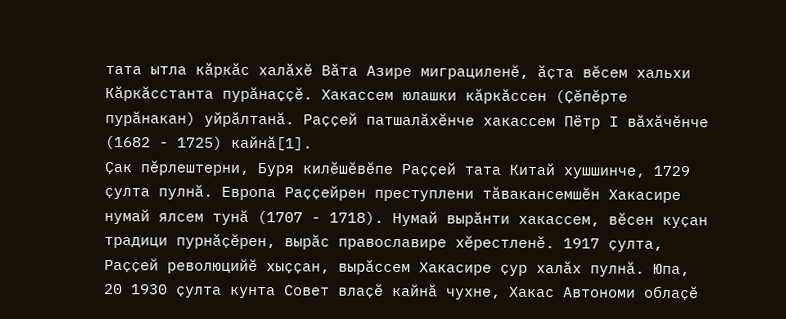тата ытла кӑркӑс халӑхӗ Вӑта Азире миграциленӗ, ӑҫта вӗсем хальхи Кӑркӑсстанта пурӑнаҫҫӗ. Хакассем юлашки кӑркӑссен (Ҫӗпӗрте пурӑнакан) уйрӑлтанӑ. Раҫҫей патшалӑхӗнче хакассем Пётр I вӑхӑчӗнче (1682 - 1725) кайнӑ[1].
Ҫак пӗрлештерни, Буря килӗшӗвӗпе Раҫҫей тата Китай хушшинче, 1729 ҫулта пулнӑ. Европа Раҫҫейрен преступлени тӑвакансемшӗн Хакасире нумай ялсем тунӑ (1707 - 1718). Нумай вырӑнти хакассем, вӗсен куҫан традици пурнӑҫӗрен, вырӑс православире хӗрестленӗ. 1917 ҫулта, Раҫҫей революцийӗ хыҫҫан, вырӑссем Хакасире ҫур халӑх пулнӑ. Юпа, 20 1930 ҫулта кунта Совет влаҫӗ кайнӑ чухне, Хакас Автономи облаҫӗ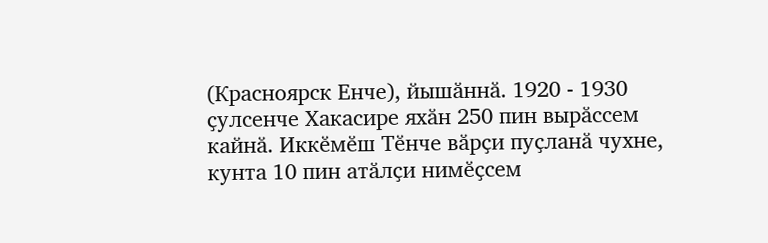(Красноярск Енче), йышӑннӑ. 1920 - 1930 ҫулсенче Хакасире яхӑн 250 пин вырӑссем кайнӑ. Иккӗмӗш Тӗнче вӑрҫи пуҫланӑ чухне, кунта 10 пин атӑлҫи нимӗҫсем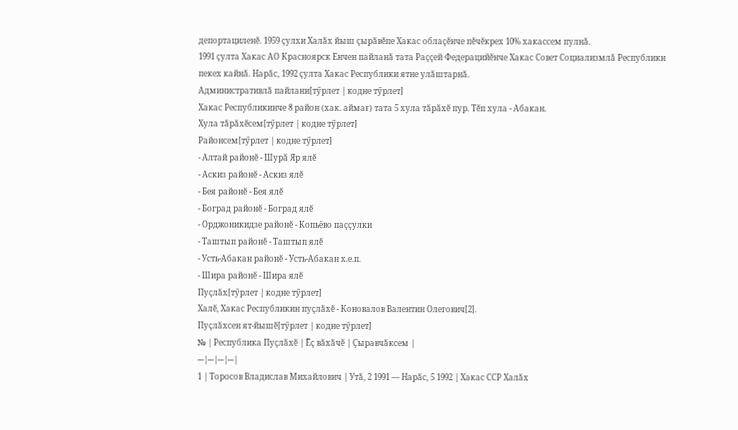депортациленӗ. 1959 ҫулхи Халӑх йыш ҫырӑвӗпе Хакас облаҫӗнче пӗчӗкрех 10% хакассем пулнӑ.
1991 ҫулта Хакас АО Красноярск Енчен пайланӑ тата Раҫҫей Федерацийӗнче Хакас Совет Социализмлӑ Республики пекех кайнӑ. Нарӑс, 1992 ҫулта Хакас Республики ятне улӑштарнӑ.
Административлӑ пайлани[тӳрлет | кодне тӳрлет]
Хакас Республикинче 8 район (хак. аймағ) тата 5 хула тӑрӑхӗ пур. Тӗп хула - Абакан.
Хула тӑрӑхӗсем[тӳрлет | кодне тӳрлет]
Районсем[тӳрлет | кодне тӳрлет]
- Алтай районӗ - Шурӑ Яр ялӗ
- Аскиз районӗ - Аскиз ялӗ
- Бея районӗ - Бея ялӗ
- Боград районӗ - Боград ялӗ
- Орджоникидзе районӗ - Копьёво паҫҫулки
- Таштып районӗ - Таштып ялӗ
- Усть-Абакан районӗ - Усть-Абакан х.е.п.
- Шира районӗ - Шира ялӗ
Пуҫлӑх[тӳрлет | кодне тӳрлет]
Халӗ, Хакас Республикин пуҫлӑхӗ - Коновалов Валентин Олегович[2].
Пуҫлӑхсен ят-йышӗ[тӳрлет | кодне тӳрлет]
№ | Республика Пуҫлӑхӗ | Ӗҫ вӑхӑчӗ | Ҫыравчӑксем |
---|---|---|---|
1 | Торосов Владислав Михайлович | Утӑ, 2 1991 — Нарӑс, 5 1992 | Хакас ССР Халӑх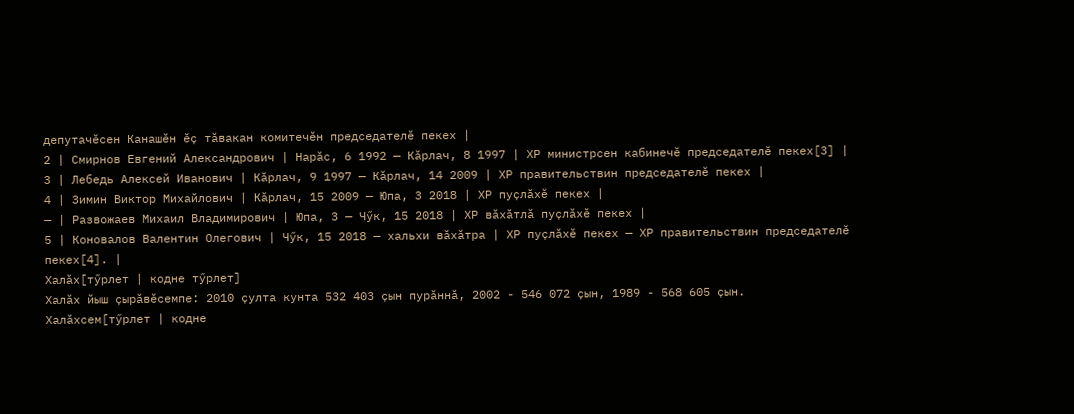депутачӗсен Канашӗн ӗҫ тӑвакан комитечӗн председателӗ пекех |
2 | Смирнов Евгений Александрович | Нарӑс, 6 1992 — Кӑрлач, 8 1997 | ХР министрсен кабинечӗ председателӗ пекех[3] |
3 | Лебедь Алексей Иванович | Кӑрлач, 9 1997 — Кӑрлач, 14 2009 | ХР правительствин председателӗ пекех |
4 | Зимин Виктор Михайлович | Кӑрлач, 15 2009 — Юпа, 3 2018 | ХР пуҫлӑхӗ пекех |
— | Развожаев Михаил Владимирович | Юпа, 3 — Чӳк, 15 2018 | ХР вӑхӑтлӑ пуҫлӑхӗ пекех |
5 | Коновалов Валентин Олегович | Чӳк, 15 2018 — хальхи вӑхӑтра | ХР пуҫлӑхӗ пекех — ХР правительствин председателӗ пекех[4]. |
Халӑх[тӳрлет | кодне тӳрлет]
Халӑх йыш ҫырӑвӗсемпе: 2010 ҫулта кунта 532 403 ҫын пурӑннӑ, 2002 - 546 072 ҫын, 1989 - 568 605 ҫын.
Халӑхсем[тӳрлет | кодне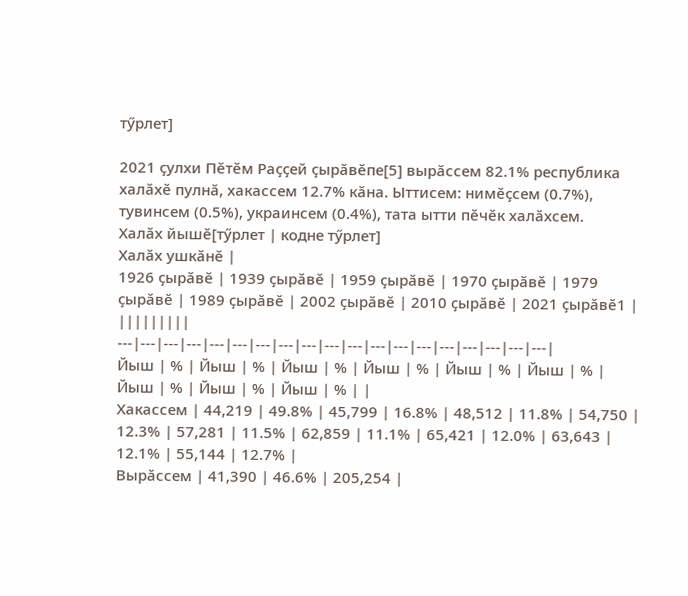тӳрлет]

2021 ҫулхи Пӗтӗм Раҫҫей ҫырӑвӗпе[5] вырӑссем 82.1% республика халӑхӗ пулнӑ, хакассем 12.7% кӑна. Ыттисем: нимӗҫсем (0.7%), тувинсем (0.5%), украинсем (0.4%), тата ытти пӗчӗк халӑхсем.
Халӑх йышӗ[тӳрлет | кодне тӳрлет]
Халӑх ушкӑнӗ |
1926 ҫырӑвӗ | 1939 ҫырӑвӗ | 1959 ҫырӑвӗ | 1970 ҫырӑвӗ | 1979 ҫырӑвӗ | 1989 ҫырӑвӗ | 2002 ҫырӑвӗ | 2010 ҫырӑвӗ | 2021 ҫырӑвӗ1 | |||||||||
---|---|---|---|---|---|---|---|---|---|---|---|---|---|---|---|---|---|---|
Йыш | % | Йыш | % | Йыш | % | Йыш | % | Йыш | % | Йыш | % | Йыш | % | Йыш | % | Йыш | % | |
Хакассем | 44,219 | 49.8% | 45,799 | 16.8% | 48,512 | 11.8% | 54,750 | 12.3% | 57,281 | 11.5% | 62,859 | 11.1% | 65,421 | 12.0% | 63,643 | 12.1% | 55,144 | 12.7% |
Вырӑссем | 41,390 | 46.6% | 205,254 |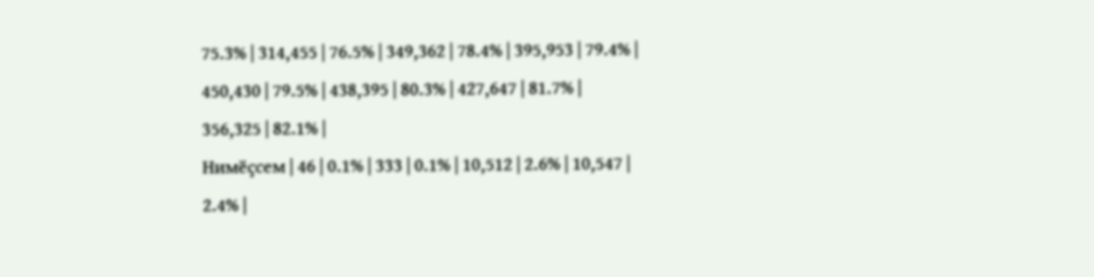75.3% | 314,455 | 76.5% | 349,362 | 78.4% | 395,953 | 79.4% | 450,430 | 79.5% | 438,395 | 80.3% | 427,647 | 81.7% | 356,325 | 82.1% |
Нимӗҫсем | 46 | 0.1% | 333 | 0.1% | 10,512 | 2.6% | 10,547 | 2.4% |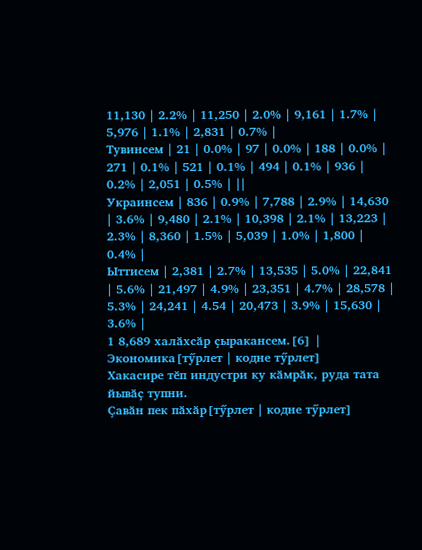11,130 | 2.2% | 11,250 | 2.0% | 9,161 | 1.7% | 5,976 | 1.1% | 2,831 | 0.7% |
Тувинсем | 21 | 0.0% | 97 | 0.0% | 188 | 0.0% | 271 | 0.1% | 521 | 0.1% | 494 | 0.1% | 936 | 0.2% | 2,051 | 0.5% | ||
Украинсем | 836 | 0.9% | 7,788 | 2.9% | 14,630 | 3.6% | 9,480 | 2.1% | 10,398 | 2.1% | 13,223 | 2.3% | 8,360 | 1.5% | 5,039 | 1.0% | 1,800 | 0.4% |
Ыттисем | 2,381 | 2.7% | 13,535 | 5.0% | 22,841 | 5.6% | 21,497 | 4.9% | 23,351 | 4.7% | 28,578 | 5.3% | 24,241 | 4.54 | 20,473 | 3.9% | 15,630 | 3.6% |
1 8,689 халӑхсӑр ҫыракансем.[6] |
Экономика[тӳрлет | кодне тӳрлет]
Хакасире тӗп индустри ку кӑмрӑк, руда тата йывӑҫ тупни.
Ҫавӑн пек пӑхӑр[тӳрлет | кодне тӳрлет]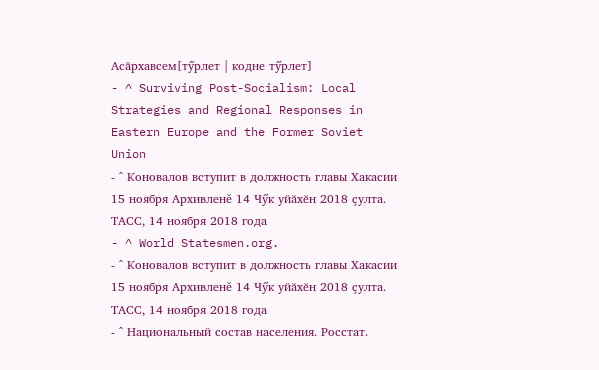Асӑрхавсем[тӳрлет | кодне тӳрлет]
- ^ Surviving Post-Socialism: Local Strategies and Regional Responses in Eastern Europe and the Former Soviet Union
- ^ Коновалов вступит в должность главы Хакасии 15 ноября Архивленĕ 14 Чӳк уйӑхӗн 2018 çулта. ТАСС, 14 ноября 2018 года
- ^ World Statesmen.org.
- ^ Коновалов вступит в должность главы Хакасии 15 ноября Архивленĕ 14 Чӳк уйӑхӗн 2018 çулта. ТАСС, 14 ноября 2018 года
- ^ Национальный состав населения. Росстат.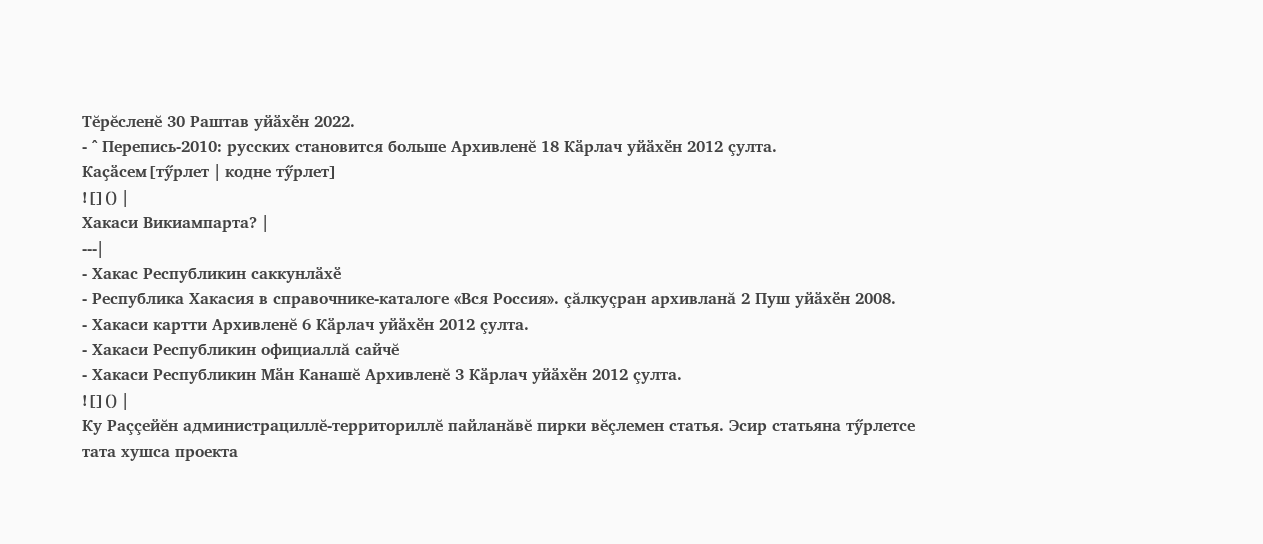Тĕрĕсленĕ 30 Раштав уйӑхӗн 2022.
- ^ Перепись-2010: русских становится больше Архивленĕ 18 Кӑрлач уйӑхӗн 2012 çулта.
Каҫӑсем[тӳрлет | кодне тӳрлет]
![]() |
Хакаси Викиампарта? |
---|
- Хакас Республикин саккунлӑхӗ
- Республика Хакасия в справочнике-каталоге «Вся Россия». çăлкуçран архивланă 2 Пуш уйӑхӗн 2008.
- Хакаси картти Архивленĕ 6 Кӑрлач уйӑхӗн 2012 çулта.
- Хакаси Республикин официаллă сайчĕ
- Хакаси Республикин Мӑн Канашĕ Архивленĕ 3 Кӑрлач уйӑхӗн 2012 çулта.
![]() |
Ку Раççейĕн администрациллĕ-территориллĕ пайланăвĕ пирки вĕçлемен статья. Эсир статьяна тӳрлетсе тата хушса проекта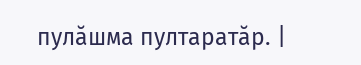пулăшма пултаратăр. |